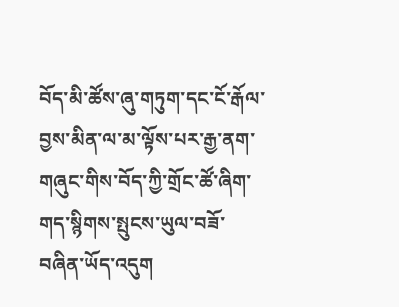བོད་མི་ཚོས་ཞུ་གཏུག་དང་ངོ་རྒོལ་བྱས་མིན་ལ་མ་ལྟོས་པར་རྒྱ་ནག་གཞུང་གིས་བོད་ཀྱི་གྲོང་ཚོ་ཞིག་གད་སྙིགས་སྤུངས་ཡུལ་བཟོ་བཞིན་ཡོད་འདུག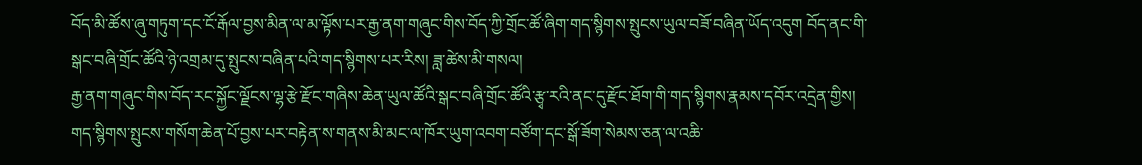བོད་མི་ཚོས་ཞུ་གཏུག་དང་ངོ་རྒོལ་བྱས་མིན་ལ་མ་ལྟོས་པར་རྒྱ་ནག་གཞུང་གིས་བོད་ཀྱི་གྲོང་ཚོ་ཞིག་གད་སྙིགས་སྤུངས་ཡུལ་བཟོ་བཞིན་ཡོད་འདུག བོད་ནང་གི་སྒང་བཞི་གྲོང་ཚོའི་ཉེ་འགྲམ་དུ་སྤུངས་བཞིན་པའི་གད་སྙིགས་པར་རིས། ཟླ་ཚེས་མི་གསལ།
རྒྱ་ནག་གཞུང་གིས་བོད་རང་སྐྱོང་ལྗོངས་ལྷ་རྩེ་རྫོང་གཞིས་ཆེན་ཡུལ་ཚོའི་སྒང་བཞི་གྲོང་ཚོའི་རྩྭ་རའི་ནང་དུ་རྫོང་ཐོག་གི་གད་སྙིགས་རྣམས་དབོར་འདྲེན་གྱིས། གད་སྙིགས་སྤུངས་གསོག་ཆེན་པོ་བྱས་པར་བརྟེན་ས་གནས་མི་མང་ལ་ཁོར་ཡུག་འབག་བཙོག་དང་སྒོ་ཟོག་སེམས་ཅན་ལ་འཆི་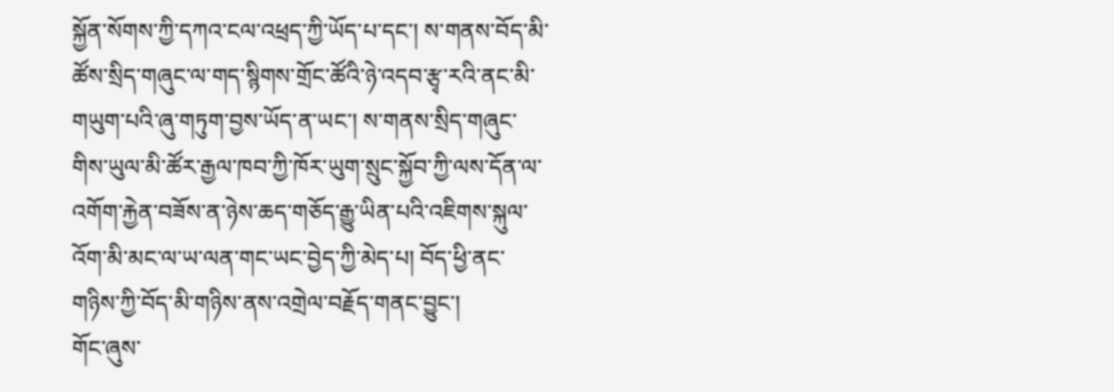སྐྱོན་སོགས་ཀྱི་དཀའ་ངལ་འཕྲད་ཀྱི་ཡོད་པ་དང་། ས་གནས་བོད་མི་ཚོས་སྲིད་གཞུང་ལ་གད་སྙིགས་གྲོང་ཚོའི་ཉེ་འདབ་རྩྭ་རའི་ནང་མི་གཡུག་པའི་ཞུ་གཏུག་བྱས་ཡོད་ན་ཡང་། ས་གནས་སྲིད་གཞུང་གིས་ཡུལ་མི་ཚོར་རྒྱལ་ཁབ་ཀྱི་ཁོར་ཡུག་སྲུང་སྐྱོབ་ཀྱི་ལས་དོན་ལ་འགོག་རྐྱེན་བཟོས་ན་ཉེས་ཆད་གཅོད་རྒྱུ་ཡིན་པའི་འཇིགས་སྐུལ་འོག་མི་མང་ལ་ཡ་ལན་གང་ཡང་བྱེད་ཀྱི་མེད་པ། བོད་ཕྱི་ནང་གཉིས་ཀྱི་བོད་མི་གཉིས་ནས་འགྲེལ་བརྗོད་གནང་བྱུང་།
གོང་ཞུས་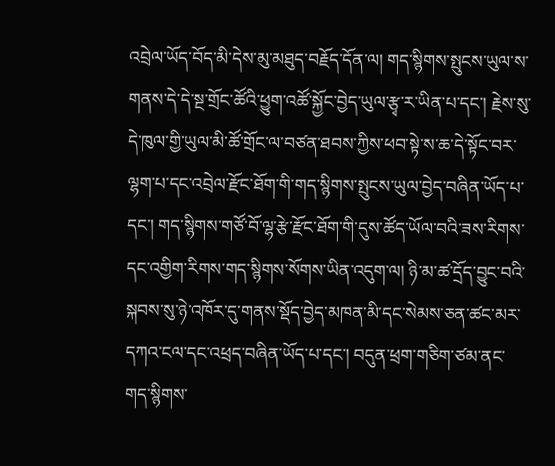འབྲེལ་ཡོད་བོད་མི་དེས་མུ་མཐུད་བརྗོད་དོན་ལ། གད་སྙིགས་སྤུངས་ཡུལ་ས་གནས་དེ་དེ་སྔ་གྲོང་ཚོའི་ཕྱུག་འཚོ་སྐྱོང་བྱེད་ཡུལ་རྩྭ་ར་ཡིན་པ་དང་། རྗེས་སུ་དེ་ཁུལ་གྱི་ཡུལ་མི་ཚོ་གྲོང་ལ་བཙན་ཐབས་ཀྱིས་ཕབ་སྟེ་ས་ཆ་དེ་སྟོང་བར་ལྷག་པ་དང་འབྲེལ་རྫོང་ཐོག་གི་གད་སྙིགས་སྤུངས་ཡུལ་བྱེད་བཞིན་ཡོད་པ་དང་། གད་སྙིགས་གཙོ་བོ་ལྷ་རྩེ་རྫོང་ཐོག་གི་དུས་ཚོད་ཡོལ་བའི་ཟས་རིགས་དང་འགྱིག་རིགས་གད་སྙིགས་སོགས་ཡིན་འདུག་ལ། ཉི་མ་ཚ་དྲོད་བྱུང་བའི་སྐབས་སུ་ཉེ་འཁོར་དུ་གནས་སྡོད་བྱེད་མཁན་མི་དང་སེམས་ཅན་ཚང་མར་དཀའ་ངལ་དང་འཕྲད་བཞིན་ཡོད་པ་དང་། བདུན་ཕྲག་གཅིག་ཙམ་ནང་གད་སྙིགས་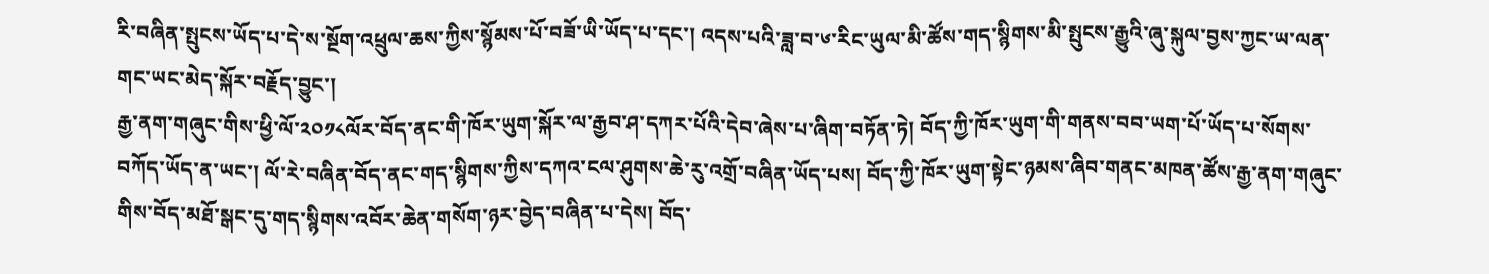རི་བཞིན་སྤུངས་ཡོད་པ་དེ་ས་སྔོག་འཕྲུལ་ཆས་ཀྱིས་སྙོམས་པོ་བཟོ་ཡི་ཡོད་པ་དང་། འདས་པའི་ཟླ་བ་༦་རིང་ཡུལ་མི་ཚོས་གད་སྙིགས་མི་སྤུངས་རྒྱུའི་ཞུ་སྐུལ་བྱས་ཀྱང་ཡ་ལན་གང་ཡང་མེད་སྐོར་བརྗོད་བྱུང་།
རྒྱ་ནག་གཞུང་གིས་ཕྱི་ལོ་༢༠༡༨ལོར་བོད་ནང་གི་ཁོར་ཡུག་སྐོར་ལ་རྒྱབ་ཤ་དཀར་པོའི་དེབ་ཞེས་པ་ཞིག་བཏོན་ཏེ། བོད་ཀྱི་ཁོར་ཡུག་གི་གནས་བབ་ཡག་པོ་ཡོད་པ་སོགས་བཀོད་ཡོད་ན་ཡང་། ལོ་རེ་བཞིན་བོད་ནང་གད་སྙིགས་ཀྱིས་དཀའ་ངལ་ཤུགས་ཆེ་རུ་འགྲོ་བཞིན་ཡོད་པས། བོད་ཀྱི་ཁོར་ཡུག་སྟེང་ཉམས་ཞིབ་གནང་མཁན་ཚོས་རྒྱ་ནག་གཞུང་གིས་བོད་མཐོ་སྒང་དུ་གད་སྙིགས་འབོར་ཆེན་གསོག་ཉར་བྱེད་བཞིན་པ་དེས། བོད་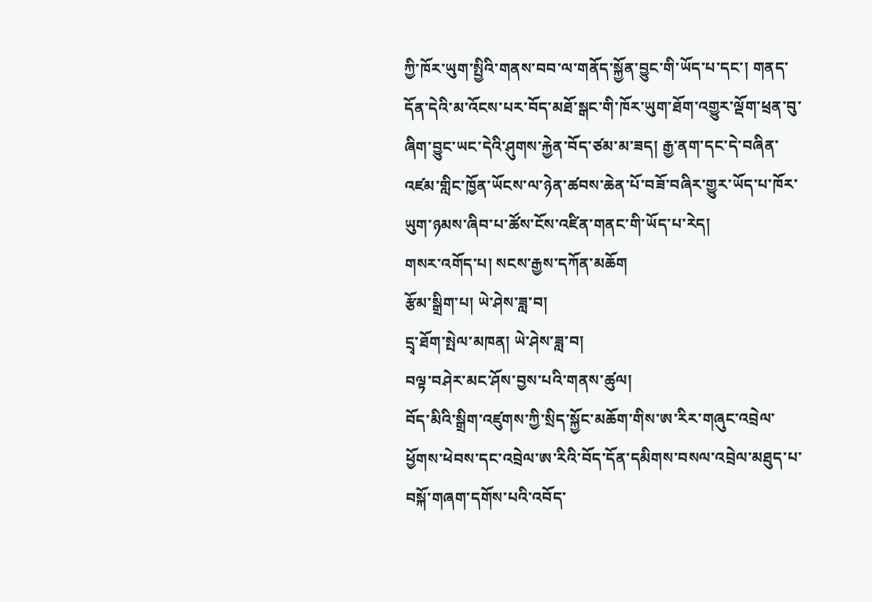ཀྱི་ཁོར་ཡུག་སྤྱིའི་གནས་བབ་ལ་གནོད་སྐྱོན་བྱུང་གི་ཡོད་པ་དང་། གནད་དོན་དེའི་མ་འོངས་པར་བོད་མཐོ་སྒང་གི་ཁོར་ཡུག་ཐོག་འགྱུར་ལྡོག་ཕྲན་བུ་ཞིག་བྱུང་ཡང་དེའི་ཤུགས་རྐྱེན་བོད་ཙམ་མ་ཟད། རྒྱ་ནག་དང་དེ་བཞིན་འཛམ་གླིང་ཁྱོན་ཡོངས་ལ་ཉེན་ཚབས་ཆེན་པོ་བཟོ་བཞིར་གྱུར་ཡོད་པ་ཁོར་ཡུག་ཉམས་ཞིབ་པ་ཚོས་ངོས་འཛིན་གནང་གི་ཡོད་པ་རེད།
གསར་འགོད་པ། སངས་རྒྱས་དཀོན་མཆོག
རྩོམ་སྒྲིག་པ། ཡེ་ཤེས་ཟླ་བ།
དྲྭ་ཐོག་སྤེལ་མཁན། ཡེ་ཤེས་ཟླ་བ།
བལྟ་བཤེར་མང་ཤོས་བྱས་པའི་གནས་ཚུལ།
བོད་མིའི་སྒྲིག་འཛུགས་ཀྱི་སྲིད་སྐྱོང་མཆོག་གིས་ཨ་རིར་གཞུང་འབྲེལ་ཕྱོགས་ཕེབས་དང་འབྲེལ་ཨ་རིའི་བོད་དོན་དམིགས་བསལ་འབྲེལ་མཐུད་པ་བསྐོ་གཞག་དགོས་པའི་འབོད་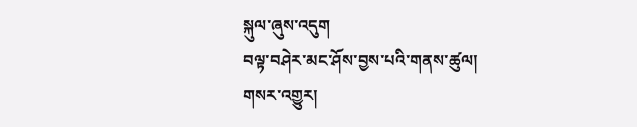སྐུལ་ཞུས་འདུག
བལྟ་བཤེར་མང་ཤོས་བྱས་པའི་གནས་ཚུལ།
གསར་འགྱུར།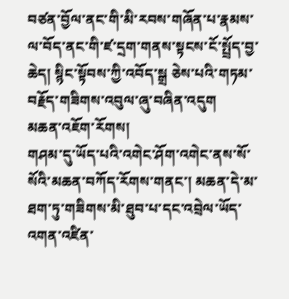བཙན་བྱོལ་ནང་གི་མི་རབས་གཞོན་པ་རྣམས་ལ་བོད་ནང་གི་ཛ་དྲག་གནས་སྟངས་ངོ་སྤྲོད་བྱ་ཆེད། སྙིང་སྟོབས་ཀྱི་འབོད་སྒྲ ཅེས་པའི་གཏམ་བརྗོད་གཟིགས་འབུལ་ཞུ་བཞིན་འདུག
མཆན་འཇོག་རོགས།
གཤམ་དུ་ཡོད་པའི་འགེང་ཤོག་འགེང་ནས་སོ་སོའི་མཆན་བཀོད་རོགས་གནང་། མཆན་དེ་མ་ཐག་ཏུ་གཟིགས་མི་ཐུབ་པ་དང་འབྲེལ་ཡོད་འགན་འཛིན་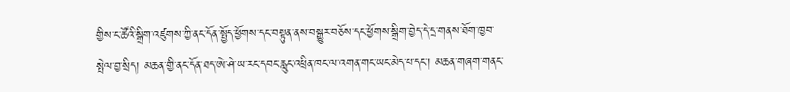གྱིས་ང་ཚོའི་སྒྲིག་འཛུགས་ཀྱི་ནང་དོན་སྤྱོད་ཕྱོགས་དང་བསྟུན་ནས་བསྒྱུར་བཅོས་དང་ཕྱོགས་སྒྲིག་བྱེད་དེ་དྲ་གནས་ཐོག་ཁྱབ་སྤེལ་བྱ་སྲིད། མཆན་གྱི་ནང་དོན་ཐད་ཨེ་ཤེ་ཡ་རང་དབང་རླུང་འཕྲིན་ཁང་ལ་འགན་གང་ཡང་མེད་པ་དང་། མཆན་གཞག་གནང་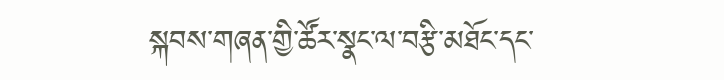སྐབས་གཞན་གྱི་ཚོར་སྣང་ལ་བརྩི་མཐོང་དང་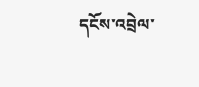དངོས་འབྲེལ་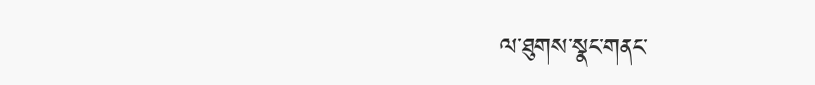ལ་ཐུགས་སྣང་གནང་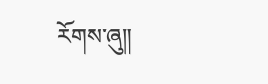རོགས་ཞུ༎